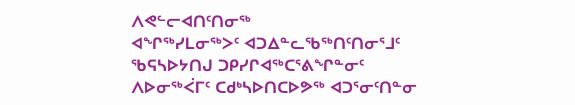ᐱᕙᓪᓕᐊᑎᑦᑎᓂᖅ
ᐊᖏᖅᓯᒪᓂᖅᐳᑦ ᐊᑐᐃᓐᓚᖃᖅᑎᑦᑎᓂᕐᒧᑦ ᖃᕋᓴᐅᔭᑎᒍ ᑐᑭᓯᒋᐊᖅᑕᕐᕕᖏᓐᓂᑦ ᐱᐅᓂᖅᐹᒥᑦ ᑕᑯᒃᓴᐅᑎᑕᐅᕗᖅ ᐊᑐᕐᓂᑦᑎᓐᓂ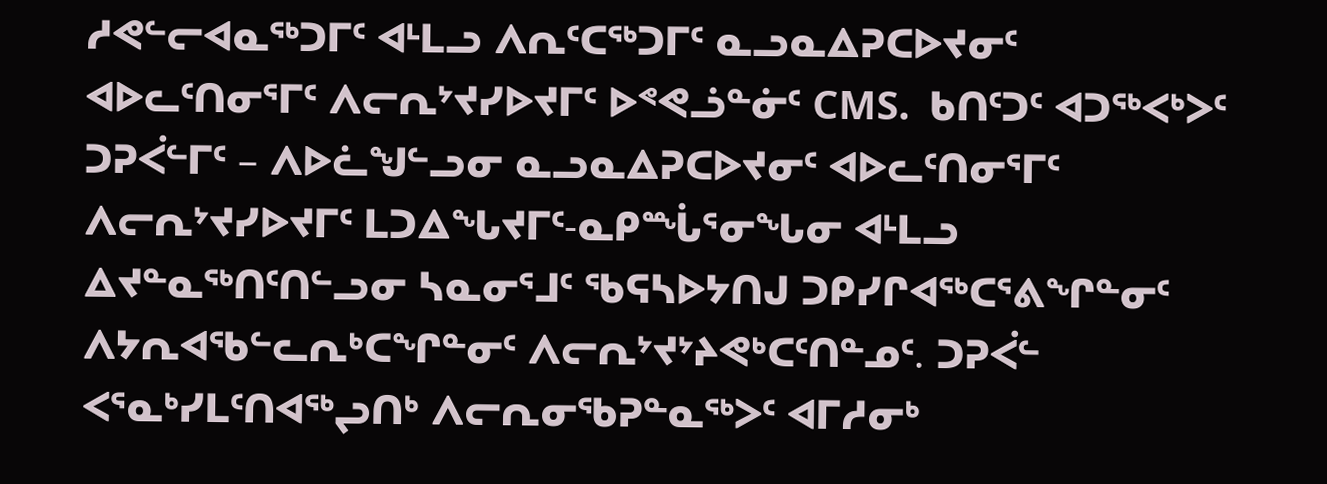ᓱᕙᓪᓕᐊᓇᖅᑐᒥᑦ ᐊᒻᒪᓗ ᐱᕆᑦᑕᖅᑐᒥᑦ ᓇᓗᓇᐃᕈᑕᐅᔪᓂᑦ ᐊᐅᓚᑦᑎᓂᕐᒥᑦ ᐱᓕᕆᔾᔪᓯᐅᔪᒥᑦ ᐅᕝᕙᓘᓐᓃᑦ CMS.  ᑲᑎᑦᑐᑦ ᐊᑐᖅᐸᒃᐳᑦ ᑐᕈᐹᓪᒥᑦ – ᐱᐅᓛᖑᓪᓗᓂ ᓇᓗᓇᐃᕈᑕᐅᔪᓂᑦ ᐊᐅᓚᑦᑎᓂᕐᒥᑦ ᐱᓕᕆᔾᔪᓯᐅᔪᒥᑦ ᒪᑐᐃᖓᔪᒥᑦ-ᓇᑭᙶᕐᓂᖓᓂ ᐊᒻᒪᓗ ᐃᔪᓐᓇᖅᑎᑦᑎᓪᓗᓂ ᓴᓇᓂᕐᒧᑦ ᖃᕋᓴᐅᔭᑎᒍ ᑐᑭᓯᒋᐊᖅᑕᕐᕕᖏᓐᓂᑦ ᐱᔭᕆᐊᖃᓪᓚᕆᒃᑕᖏᓐᓂᑦ ᐱᓕᕆᔾᔪᔾᔨᕙᒃᑕᑦᑎᓐᓄᑦ. ᑐᕈᐹᓪ ᐸᕐᓇᒃᓯᒪᑦᑎᐊᖅᖢᑎᒃ ᐱᓕᕆᓂᖃᕈᓐᓇᖅᐳᑦ ᐊᒥᓱᓂᒃ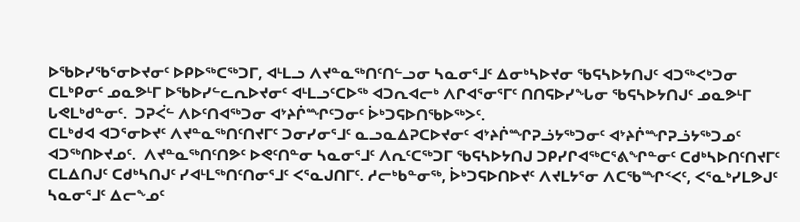ᐅᖃᐅᓯᖃᕐᓂᐅᔪᓂᑦ ᐅᑭᐅᖅᑕᖅᑐᒥ, ᐊᒻᒪᓗ ᐱᔪᓐᓇᖅᑎᑦᑎᓪᓗᓂ ᓴᓇᓂᕐᒧᑦ ᐃᓂᒃᓴᐅᔪᓂ ᖃᕋᓴᐅᔭᑎᒍᑦ ᐊᑐᖅᐸᒃᑐᓂ ᑕᒪᒃᑭᓂᑦ ᓄᓇᕗᒻᒥ ᐅᖃᐅᓯᓪᓚᕆᐅᔪᓂᑦ ᐊᒻᒪᓗᑦᑕᐅᖅ ᐊᑐᕆᐊᓕᒃ ᐱᒋᐊᕐᓂᕐᒥᑦ ᑎᑎᕋᐅᓯᖓᓂ ᖃᕋᓴᐅᔭᑎᒍᑦ ᓄᓇᕗᒻᒥ ᒐᕙᒪᒃᑯᓐᓂᑦ.  ᑐᕈᐹᓪ ᐱᐅᑦᑎᐊᖅᑐᓂ ᐊᔾᔨᒌᙱᑦᑐᓂᑦ ᐆᒃᑐᕋᐅᑎᖃᐅᖅᐳᑦ.
ᑕᒪᒃᑯᐊ ᐊᑐᕐᓂᐅᔪᑦ ᐱᔪᓐᓇᖅᑎᑦᑎᔪᒥᑦ ᑐᓂᓯᓂᕐᒧᑦ ᓇᓗᓇᐃᕈᑕᐅᔪᓂᑦ ᐊᔾᔨᒌᙱᕈᓘᔭᖅᑐᓂᑦ ᐊᔾᔨᒌᙱᕈᓘᔭᖅᑐᓄᑦ ᐊᑐᖅᑎᐅᔪᓄᑦ.  ᐱᔪᓐᓇᖅᑎᑦᑎᕗᑦ ᐅᕙᑦᑎᓐᓂ ᓴᓇᓂᕐᒧᑦ ᐱᕆᑦᑕᖅᑐᒥ ᖃᕋᓴᐅᔭᑎᒍ ᑐᑭᓯᒋᐊᖅᑕᕐᕕᖏᓐᓂᑦ ᑕᑯᒃᓴᐅᑎᑦᑎᔪᒥᑦ ᑕᒪᐃᑎᒍᑦ ᑕᑯᒃᓴᑎᒍᑦ ᓯᐊᒻᒪᖅᑎᑦᑎᓂᕐᒧᑦ ᐸᕐᓇᒍᑎᒥᑦ. ᓱᓕᒃᑲᓐᓂᖅ, ᐆᒃᑐᕋᐅᑎᐅᔪᑦ ᐱᔪᒪᔭᕐᓂ ᐱᑕᖃᙱᑉᐸᑦ, ᐸᕐᓇᒃᓯᒪᕗᒍᑦ ᓴᓇᓂᕐᒧᑦ ᐃᓕᖕᓄᑦ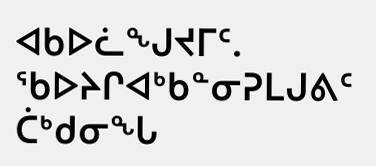ᐊᑲᐅᓛᖑᔪᒥᑦ.
ᖃᐅᔨᒋᐊᒃᑲᓐᓂᕈᒪᒍᕕᑦ ᑖᒃᑯᓂᖓ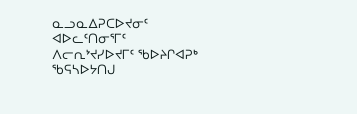ᓇᓗᓇᐃᕈᑕᐅᔪᓂᑦ ᐊᐅᓚᑦᑎᓂᕐᒥᑦ ᐱᓕᕆᔾᔪᓯᐅᔪᒥᑦ ᖃᐅᔨᒋᐊᕈᒃ ᖃᕋᓴᐅᔭᑎᒍ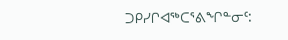ᑐᑭᓯᒋᐊᖅᑕᕐᕕᖏᓐᓂᑦ: